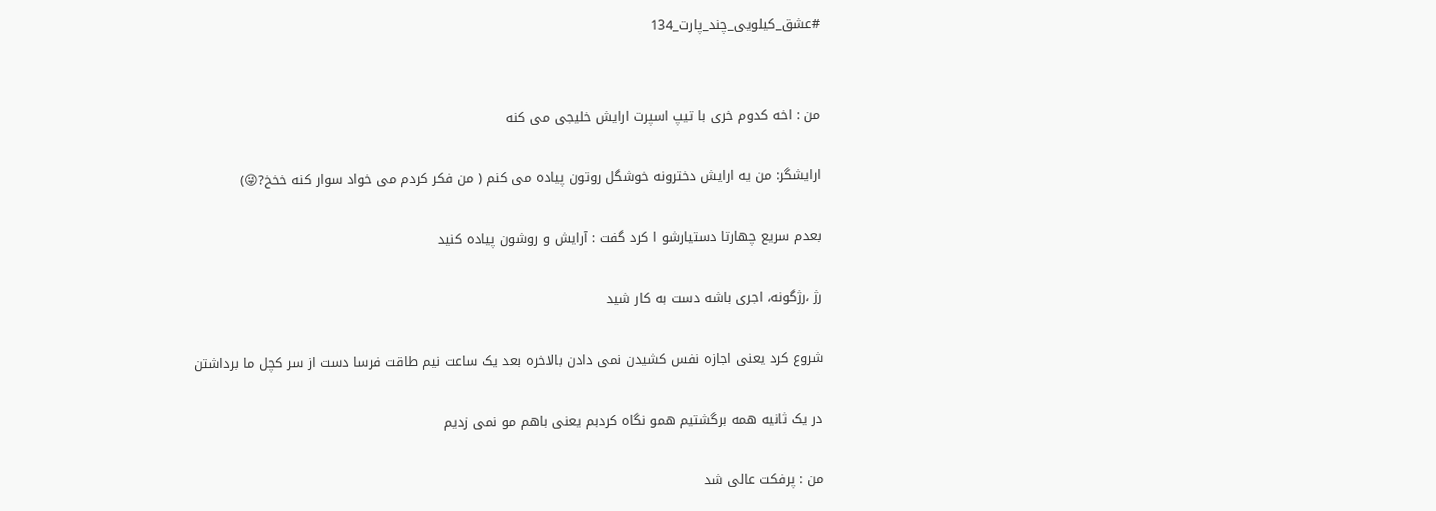#عشق_کیلویی‌_چند_پارت_134


من : اخه کدوم خری با تیپ اسپرت ارایش خلیجی می کنه

ارایشگر: من یه ارایش دخترونه خوشگل روتون پیاده می کنم ( من فکر کردم می خواد سوار کنه خخخ?😜)

بعدم سریع چهارتا دستیارشو ا کرد گفت : آرایش و روشون پیاده کنید

رژ ،رژگونه، اجری باشه دست به کار شید

شروع کرد یعنی اجازه نفس کشیدن نمی دادن بالاخره بعد یک ساعت نیم طاقت فرسا دست از سر کچل ما برداشتن

در یک ثانیه همه برگشتیم همو نگاه کردبم یعنی باهم مو نمی زدیم

من : پرفکت عالی شد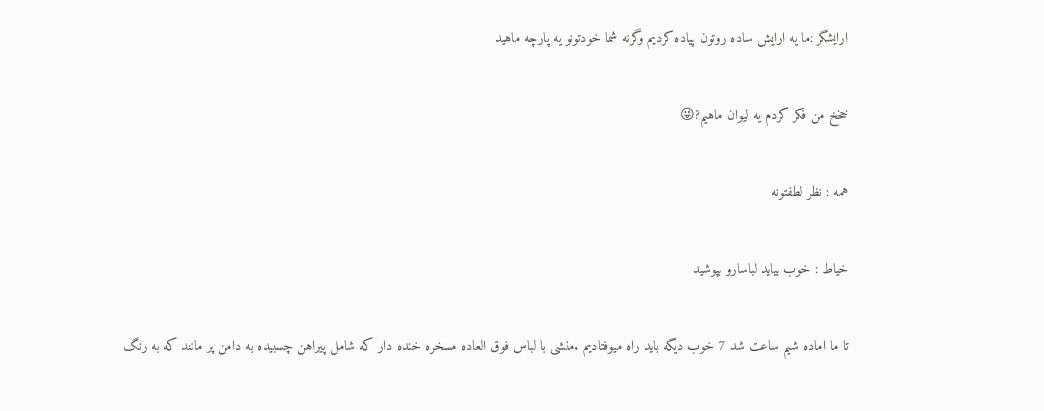ارایشگر :ما یه ارایش ساده روتون پیاده کردیم وگرنه شما خودتونو یه پارچه ماهید

خخخ من فکر کردم یه لیوان ماهیم?😜

همه : نظر لطفتونه

خیاط : خوب بیاید لباسارو بپوشید

تا ما اماده شیم ساعت شد 7 خوب دیگه باید راه میوفتادیم .منشی با لباس فوق العاده مسخره خنده دار که شامل پیراهن چسبیده به دامن پر مانند که به رنگ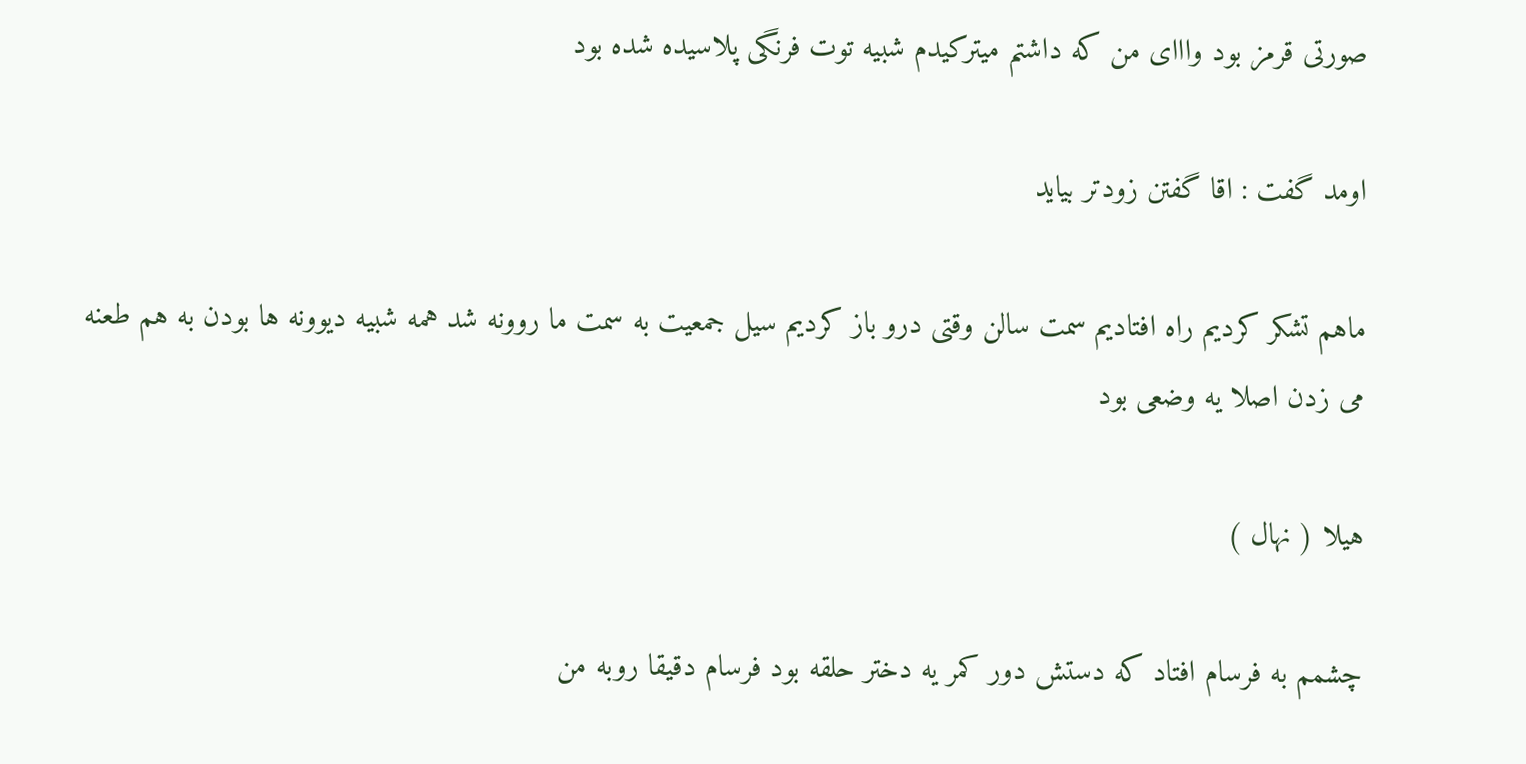صورتی قرمز بود وااای من که داشتم میترکیدم شبیه توت فرنگی پلاسیده شده بود

اومد گفت : اقا گفتن زودتر بیاید

ماهم تشکر کردیم راه افتادیم سمت سالن وقتی درو باز کردیم سیل جمعیت به سمت ما روونه شد همه شبیه دیوونه ها بودن به هم طعنه می زدن اصلا یه وضعی بود

هیلا ( نهال )

چشمم به فرسام افتاد که دستش دور کمر یه دختر حلقه بود فرسام دقیقا روبه من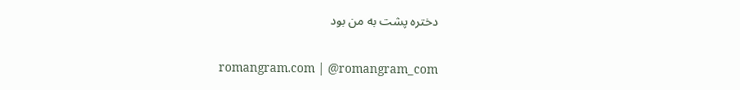دختره پشت به من بود


romangram.com | @romangram_com